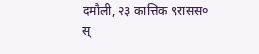दमौली, २३ कात्तिक ९रासस०
स्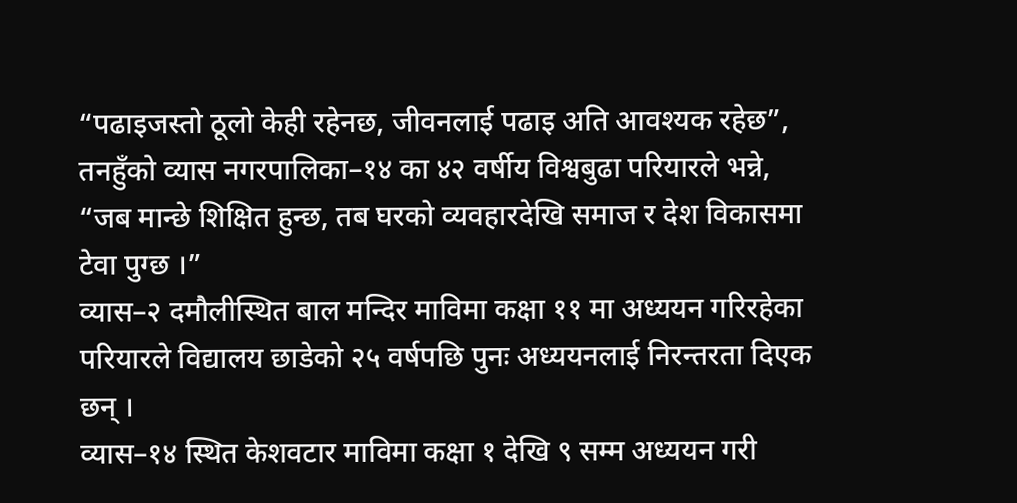“पढाइजस्तो ठूलो केही रहेनछ, जीवनलाई पढाइ अति आवश्यक रहेछ”, तनहुँको व्यास नगरपालिका–१४ का ४२ वर्षीय विश्वबुढा परियारले भन्ने, “जब मान्छे शिक्षित हुन्छ, तब घरको व्यवहारदेखि समाज र देश विकासमा टेवा पुग्छ ।”
व्यास–२ दमौलीस्थित बाल मन्दिर माविमा कक्षा ११ मा अध्ययन गरिरहेका परियारले विद्यालय छाडेको २५ वर्षपछि पुनः अध्ययनलाई निरन्तरता दिएक छन् ।
व्यास–१४ स्थित केशवटार माविमा कक्षा १ देखि ९ सम्म अध्ययन गरी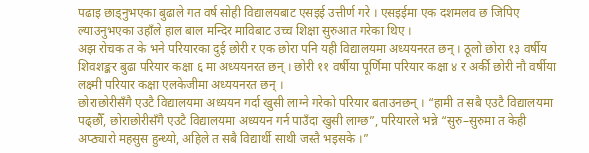पढाइ छाड्नुभएका बुढाले गत वर्ष सोही विद्यालयबाट एसइई उत्तीर्ण गरे । एसइईमा एक दशमलव छ जिपिए ल्याउनुभएका उहाँले हाल बाल मन्दिर माविबाट उच्च शिक्षा सुरुआत गरेका थिए ।
अझ रोचक त के भने परियारका दुई छोरी र एक छोरा पनि यही विद्यालयमा अध्ययनरत छन् । ठूलो छोरा १३ वर्षीय शिवशङ्कर बुढा परियार कक्षा ६ मा अध्ययनरत छन् । छोरी ११ वर्षीया पूर्णिमा परियार कक्षा ४ र अर्की छोरी नौ वर्षीया लक्ष्मी परियार कक्षा एलकेजीमा अध्ययनरत छन् ।
छोराछोरीसँगै एउटै विद्यालयमा अध्ययन गर्दा खुसी लाग्ने गरेको परियार बताउनछन् । “हामी त सबै एउटै विद्यालयमा पढ्छौँ, छोराछोरीसँगै एउटै विद्यालयमा अध्ययन गर्न पाउँदा खुसी लाग्छ”, परियारले भन्ने “सुरु–सुरुमा त केही अप्ठ्यारो महसुस हुन्थ्यो, अहिले त सबै विद्यार्थी साथी जस्तै भइसके ।”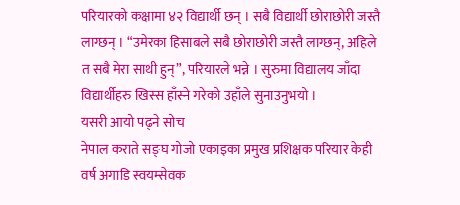परियारको कक्षामा ४२ विद्यार्थी छन् । सबै विद्यार्थी छोराछोरी जस्तै लाग्छन् । “उमेरका हिसाबले सबै छोराछोरी जस्तै लाग्छन्, अहिले त सबै मेरा साथी हुन्”, परियारले भन्ने । सुरुमा विद्यालय जाँदा विद्यार्थीहरु खिस्स हाँस्ने गरेको उहाँले सुनाउनुभयो ।
यसरी आयो पढ्ने सोच
नेपाल कराते सङ्घ गोजो एकाइका प्रमुख प्रशिक्षक परियार केही वर्ष अगाडि स्वयम्सेवक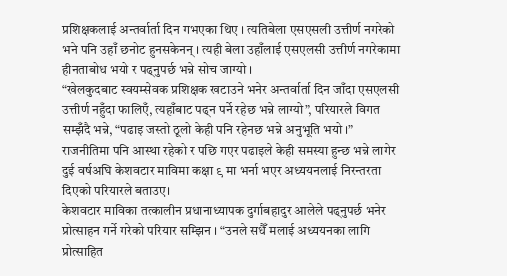प्रशिक्षकलाई अन्तर्वार्ता दिन गभएका थिए । त्यतिबेला एसएसली उत्तीर्ण नगरेको भने पनि उहाँ छनोट हुनसकेनन् । त्यही बेला उहाँलाई एसएलसी उत्तीर्ण नगरेकामा हीनताबोध भयो र पढ्नुपर्छ भन्ने सोच जाग्यो ।
“खेलकुदबाट स्वयम्सेवक प्रशिक्षक खटाउने भनेर अन्तर्वार्ता दिन जाँदा एसएलसी उत्तीर्ण नहुँदा फालिएँ, त्यहाँबाट पढ्न पर्ने रहेछ भन्ने लाग्यो”, परियारले विगत सम्झँदै भन्ने, “पढाइ जस्तो ठूलो केही पनि रहेनछ भन्ने अनुभूति भयो ।” राजनीतिमा पनि आस्था रहेको र पछि गएर पढाइले केही समस्या हुन्छ भन्ने लागेर दुई वर्षअघि केशवटार माविमा कक्षा ९ मा भर्ना भएर अध्ययनलाई निरन्तरता दिएको परियारले बताउए।
केशवटार माविका तत्कालीन प्रधानाध्यापक दुर्गाबहादुर आलेले पढ्नुपर्छ भनेर प्रोत्साहन गर्ने गरेको परियार सम्झिन । “उनले सधैँ मलाई अध्ययनका लागि प्रोत्साहित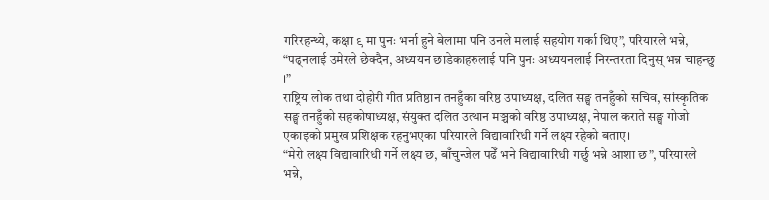गरिरहन्थ्ये, कक्षा ९ मा पुनः भर्ना हुने बेलामा पनि उनले मलाई सहयोग गर्का थिए”, परियारले भन्ने, “पढ्नलाई उमेरले छेक्दैन, अध्ययन छाडेकाहरुलाई पनि पुनः अध्ययनलाई निरन्तरता दिनुस् भन्न चाहन्छु ।”
राष्ट्रिय लोक तथा दोहोरी गीत प्रतिष्ठान तनहुँका वरिष्ठ उपाध्यक्ष, दलित सङ्घ तनहुँको सचिव, सांस्कृतिक सङ्घ तनहुँको सहकोषाध्यक्ष, संयुक्त दलित उत्थान मञ्चको वरिष्ठ उपाध्यक्ष, नेपाल कराते सङ्घ गोजो एकाइको प्रमुख प्रशिक्षक रहनुभएका परियारले विद्यावारिधी गर्ने लक्ष्य रहेको बताए।
“मेरो लक्ष्य विद्यावारिधी गर्ने लक्ष्य छ, बाँचुन्जेल पढेँ भने विद्यावारिधी गर्छु भन्ने आशा छ”, परियारले भन्ने,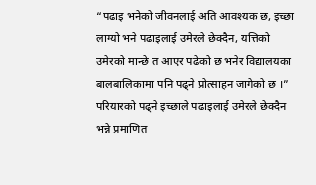“पढाइ भनेको जीवनलाई अति आवश्यक छ, इच्छा लाग्यो भने पढाइलाई उमेरले छेक्दैन, यत्तिको उमेरको मान्छे त आएर पढेको छ भनेर विद्यालयका बालबालिकामा पनि पढ्ने प्रोत्साहन जागेको छ ।”
परियारको पढ्ने इच्छाले पढाइलाई उमेरले छेक्दैन भन्ने प्रमाणित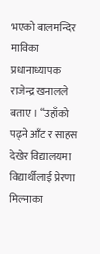भएको बालमन्दिर माविका प्रधानाध्यापक राजेन्द्र खनालले बताए । “उहाँको पढ्ने आँट र साहस देखेर विद्यालयमा विद्यार्थीलाई प्रेरणा मिल्नाका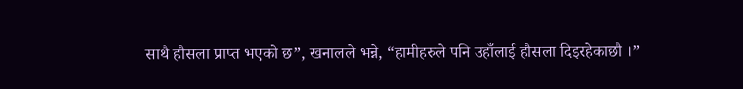साथै हौसला प्राप्त भएको छ”, खनालले भन्ने, “हामीहरुले पनि उहाँलाई हौसला दिइरहेकाछौ ।”